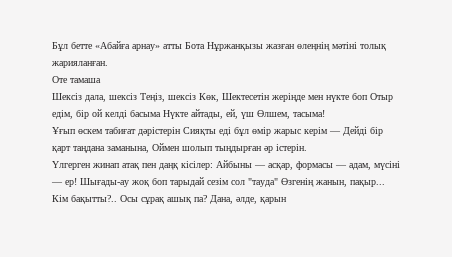Бұл бетте «Абайға арнау» атты Бота Нұржанқызы жазған өлеңнің мәтіні толық жарияланған.
Оте тамаша
Шексіз дала, шексіз Теңіз, шексіз Көк, Шектесетін жеріңде мен нүкте боп Отыр едім, бір ой келді басыма Нүкте айтады, ей, үш Өлшем, тасыма!
Ұғып өскем табиғат дәрістерін Сияқты еді бұл өмір жарыс керім — Дейді бір қарт таңдана заманына, Оймен шолып тыңдырған әр істерін.
Үлгерген жинап атақ пен даңқ кісілер: Айбыны — асқар, формасы — адам, мүсіні — ер! Шығады-ау жоқ боп тарыдай сезім сол "тауда" Өзгенің жанын, пақыр...
Кім бақытты?.. Осы сұрақ ашық па? Дана, әлде, қарын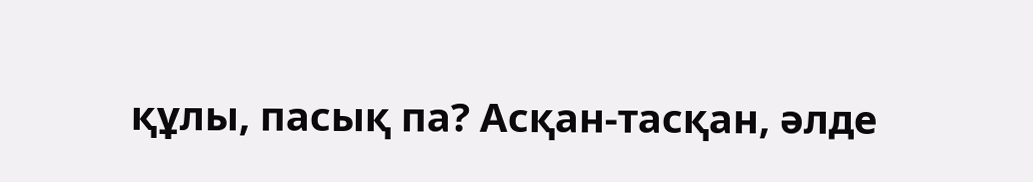құлы, пасық па? Асқан-тасқан, әлде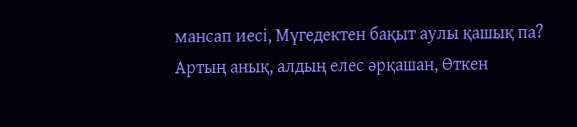мансап иесі, Мүгедектен бақыт аулы қашық па?
Артың анық, алдың елес әрқашан, Өткен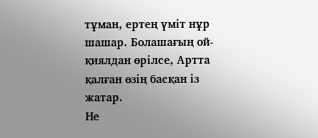тұман, ертең үміт нұр шашар. Болашағың ой-қиялдан өрілсе, Артта қалған өзің басқан із жатар.
Не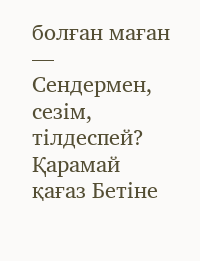болған маған — Сендермен, сезім, тілдеспей? Қарамай қағаз Бетіне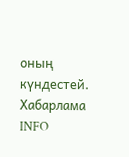оның күндестей.
Хабарлама
INFO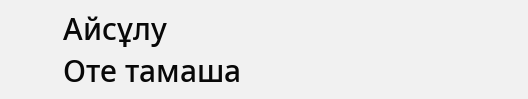Айсұлу
Оте тамаша